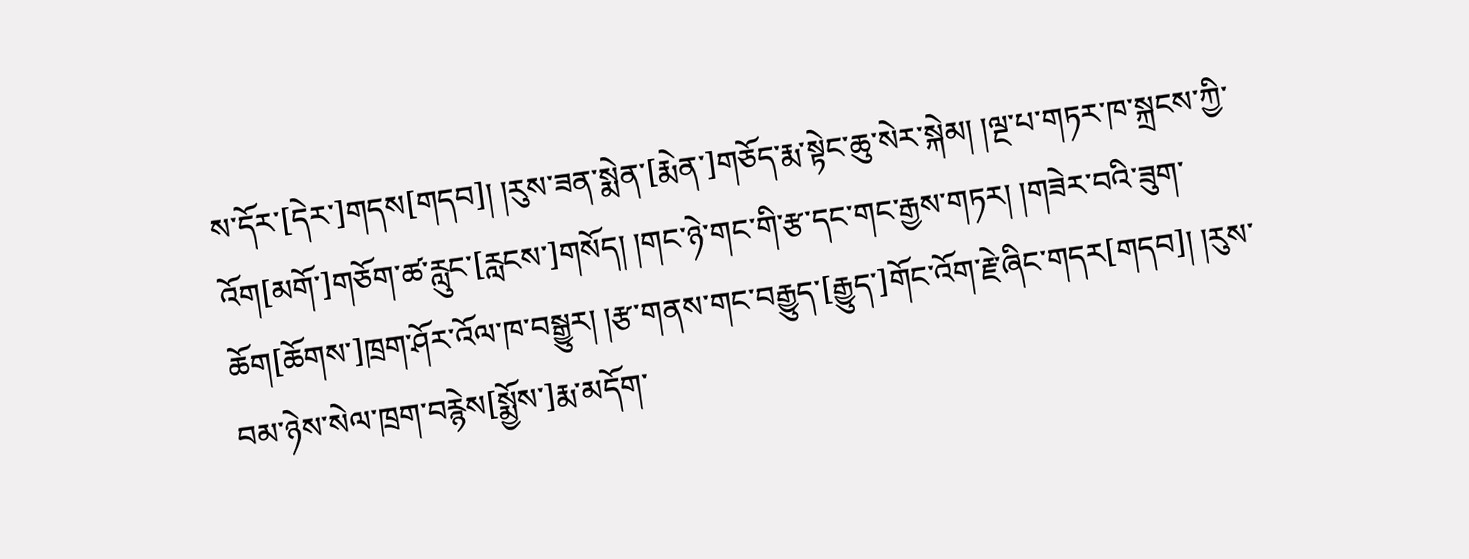ས་དོར་[དེར་]གདས[གདབ]། །རུས་ཟན་སྨེན་[རྨེན་]གཅོད་རྨ་སྟེང་ཆུ་སེར་སྐེམ། །ལྔ་པ་གཏར་ཁ་སྐྲངས་ཀྱི་འོག[མགོ་]གཅོག་ཚ་རླུང་[རླངས་]གསོད། །གང་ཉེ་གང་གི་རྩ་དང་གང་རྒྱས་གཏར། །གཟེར་བའི་ཟུག་ཆོག[ཆོགས་]ཁྲག་ཤོར་འོལ་ཁ་བསྒྱུར། །རྩ་གནས་གང་བརྒྱུད་[རྒྱུད་]གོང་འོག་རྗེ་ཞིང་གདར[གདབ]། །རུས་བམ་ཉེས་སེལ་ཁྲག་བརྙེས[སྨྱོས་]རྨ་མདོག་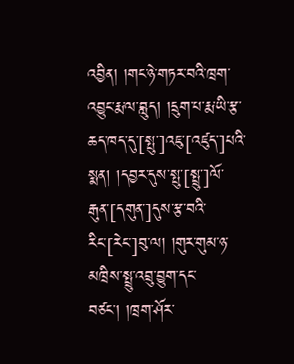འབྱིན། །གང་ཉེ་གཏར་བའི་ཁྲག་འབྱུང་རྨ་ལ་བླུད། །དྲུག་པ་རྨ་ཡི་རྩ་ཆད་ཁད་དུ་[སྤུ་]འཇུ་[འཛུད་]པའི་སྨན། །དབྱར་དུས་སྤུ་[སྤྲུ་]ལོ་རྒུན་[དགུན་]དུས་རྩ་བའི་རིང་[རེང་]བུ་ལ། །གུར་གུམ་ཉ་མཁྲིས་སྤྲུ་འབྲུ་བྱུག་དང་བཙང་། །ཁྲག་ཤོར་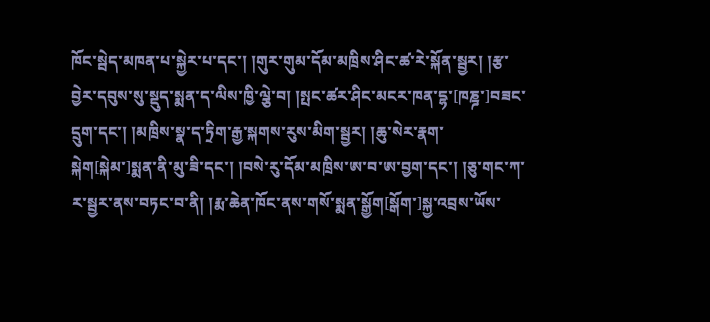ཁོང་སྦེད་མཁན་པ་སྐྱེར་པ་དང་། །གུར་གུམ་དོམ་མཁྲིས་ཤིང་ཚ་རེ་སྐོན་སྦྱར། །རྩ་བྱེར་དབུས་སུ་སྡུད་སྨན་ད་ལིས་ཁྱི་ལྕེ་བ། །སྤང་ཚར་ཤིང་མངར་ཁན་དྷ་[ཁཎྜ་]བཟང་དྲུག་དང་། །མཁྲིས་སྣ་ད་ཏྲིག་རྒྱ་སྐགས་རུས་མིག་སྦྱར། །ཆུ་སེར་རྣག་སྐེག[སྐེམ་]སྨན་ནི་མུ་ཟི་དང་། །བསེ་རུ་དོམ་མཁྲིས་ཨ་བ་ཨ་བྱག་དང་། །ཅུ་གང་ཀ་ར་སྦྱར་ནས་བཏང་བ་ནི། །རྨ་ཆེན་ཁོང་ནས་གསོ་སྨན་སྒྱོག[སྒོག་]སྐྱ་འབྲས་ཡོས་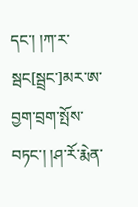དང་། །ཀ་ར་སྦང[སྦྲང་]མར་ཨ་བྱག་བྲག་སྤོས་བཏང་། །ཤ་རོ་རྨེན་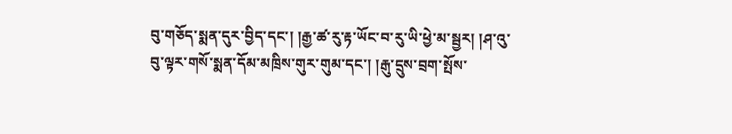བུ་གཅོད་སྨན་དུར་བྱིད་དང་། །རྒྱ་ཚ་རུ་རྟ་ཡོང་བ་རུ་ཡི་ཕྱེ་མ་སྦྱར། །ཤ་འུ་བུ་ལྟར་གསོ་སྨན་དོམ་མཁྲིས་གུར་གུམ་དང་། །རྒུ་དྲུས་བྲག་སྤོས་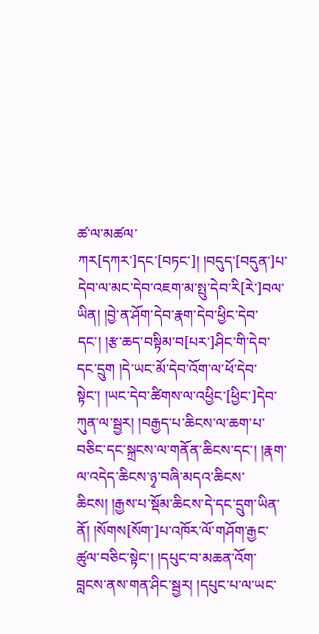ཚ་ལ་མཚལ་ཀར[དཀར་]དང་[བཏང་]། །བདུད་[བདུན་]པ་དེབ་ལ་མང་དེབ་འཇག་མ་སྤུ་དེབ་རི[རེ་]བལ་ཡིན། །བྱེ་ན་ཤོག་དེབ་རྣག་དེབ་ཕྱིང་དེབ་དང་། །རྩ་ཆད་བསྟིམ་བ[པར་]ཤིང་གི་དེབ་དང་དྲུག །དེ་ཡང་མོ་དེབ་འོག་ལ་ཕོ་དེབ་སྟེང་། །ཡང་དེབ་ཚིགས་ལ་འཕྱིང་[ཕྱིང་]དེབ་ཀུན་ལ་སྦྱར། །བརྒྱད་པ་ཆིངས་ལ་ཆག་པ་བཅིང་དང་སྐྲངས་ལ་གནོན་ཆིངས་དང་། །རྣག་ལ་འདེད་ཆིངས་ཉྭ་བཞི་མདའ་ཆིངས་ཆིངས། །རྒྱས་པ་སྡོམ་ཆིངས་དེ་དང་དྲུག་ཡིན་ནོ། །སོགས[སོག་]པ་འཁོར་ལོ་གཤོག་རྒྱང་ཚུལ་བཅིང་སྟེང་། །དཔུང་བ་མཆན་འོག་བླངས་ནས་གན་ཤིང་སྦྱར། །དཔུང་པ་ལ་ཡང་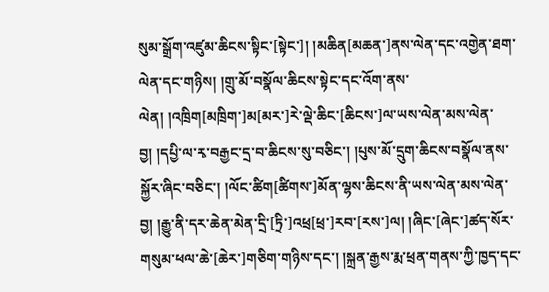སུམ་སྒྲོག་འཛུམ་ཆིངས་སྟིང་[སྟེང་]། །མཆིན[མཆན་]ནས་ལེན་དང་འགྱེན་ཐག་ལེན་དང་གཉིས། །གྲུ་མོ་བསྣོལ་ཆིངས་སྟེང་དང་འོག་ནས་ལེན། །འཁྲིག[མཁྲིག་]མ[མར་]རེ་ལྡེ་ཆིང་[ཆིངས་]ལ་ཡས་ལེན་མས་ལེན་བྱ། །དཔྱི་ལ་རྭ་བརྒྱང་དྲ་བ་ཆིངས་སུ་བཅིང་། །པུས་མོ་དྲུག་ཆིངས་བསྣོལ་ནས་སྐྱོར་ཞིང་བཅིང་། །ལོང་ཚིག[ཚིགས་]མོན་ལྷས་ཆིངས་ནི་ཡས་ལེན་མས་ལེན་བྱ། །རྒྱུ་ནི་དར་ཆེན་མེན་དྲི་[ཏྲི་]འཕྲ[ཕྲ་]རབ་[རས་]ལ། །ཞིང་[ཞེང་]ཚད་སོར་གསུམ་ཕལ་ཆེ་[ཆེར་]གཅིག་གཉིས་དང་། །སྐྲན་རྒྱས་རྨ་ཕྲན་གནས་ཀྱི་ཁྱད་དང་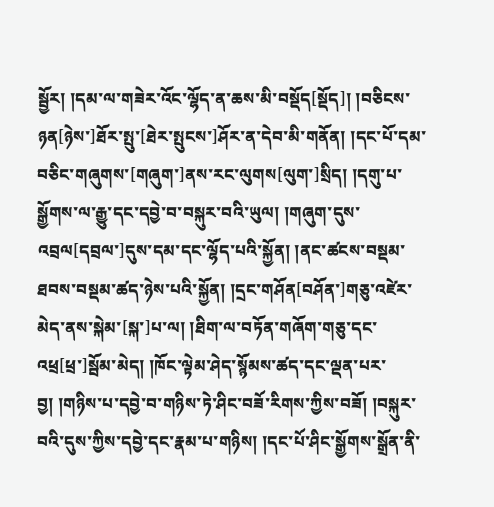སྦྱོར། །དམ་ལ་གཟེར་འོང་ལྷོད་ན་ཆས་མི་བསྡོད[སྡོད]། །བཅིངས་ཉན[ཉེས་]ཐོར་སྤུ་[ཐེར་སྤུངས་]ཤོར་ན་དེབ་མི་གནོན། །དང་པོ་དམ་བཅིང་གཞུགས་[གཞུག་]ནས་རང་ལུགས[ལུག་]སྲིད། །དགུ་པ་སྒྱོགས་ལ་རྒྱུ་དང་དབྱེ་བ་བསྐུར་བའི་ཡུལ། །གཞུག་དུས་འབྲལ[དབྲལ་]དུས་དམ་དང་ལྷོད་པའི་སྐྱོན། །ནང་ཚངས་བསྡམ་ཐབས་བསྡམ་ཚད་ཉེས་པའི་སྐྱོན། །དྲང་གཤོན[བཤོན་]གཅུ་འཛེར་མེད་ནས་སྐེམ་[སྐ་]པ་ལ། །ཐིག་ལ་བཏོན་གཞོག་གཅུ་དང་འཕྲ[ཕྲ་]སྦོམ་མེད། །ཁོང་ལྟེམ་ཤེད་སྙོམས་ཚད་དང་ལྡན་པར་བྱ། །གཉིས་པ་དབྱེ་བ་གཉིས་ཏེ་ཤིང་བཟོ་རིགས་ཀྱིས་བཟོ། །བསྐུར་བའི་དུས་ཀྱིས་དབྱེ་དང་རྣམ་པ་གཉིས། །དང་པོ་ཤིང་སྒྱོགས་སྒྲོན་ནི་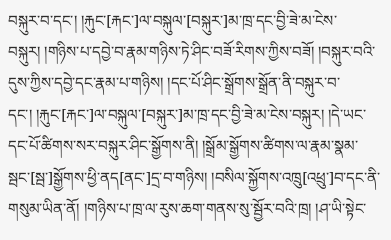བསྐུར་བ་དང་། །རྐུང་[རྐང་]ལ་བསྐུལ་[བསྐུར་]མ་ཁྲ་དང་བྱི་ཟེ་མ་ངེས་བསྐུར། །གཉིས་པ་དབྱེ་བ་རྣམ་གཉིས་ཏེ་ཤིང་བཟོ་རིགས་ཀྱིས་བཟོ། །བསྐུར་བའི་དུས་ཀྱིས་དབྱེ་དང་རྣམ་པ་གཉིས། །དང་པོ་ཤིང་སྒྲོགས་སྒྲོན་ནི་བསྐུར་བ་དང་། །རྐུང་[རྐང་]ལ་བསྐུལ་[བསྐུར་]མ་ཁྲ་དང་བྱི་ཟེ་མ་ངེས་བསྐུར། །དེ་ཡང་དང་པོ་ཚིགས་སར་བསྐུར་ཤིང་སྒྱོགས་ནི། །སྒྲོམ་སྒྱོགས་ཚིགས་ལ་རྣམ་སྣམ་སྦང་[སྦ་]སྒྱོགས་ཕྱི་ནད[ནང་]དྲ་བ་གཉིས། །བསིལ་སྐྱོགས་འཁྲུ[འཕྲུ་]བ་དང་ནི་གསུམ་ཡིན་ནོ། །གཉིས་པ་ཁྲ་ལ་རུས་ཆག་གནས་སུ་སྦྱོར་བའི་ཁྲ། །ཤ་ཡི་སྟེང་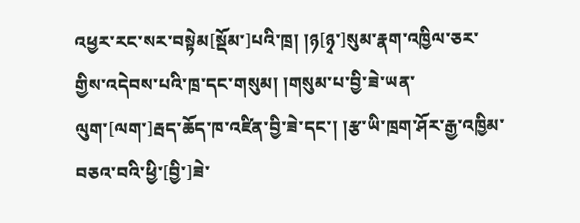འཕྱར་རང་སར་བསྟེམ[སྡོམ་]པའི་ཁྲ། །ཉ[ཉྭ་]སུམ་རྣག་འཁྱིལ་ཅར་གྱིས་འདེབས་པའི་ཁྲ་དང་གསུམ། །གསུམ་པ་བྱི་ཟེ་ཡན་ལུག་[ལག་]རྦད་ཆོད་ཁ་འཛིན་བྱི་ཟེ་དང་། །རྩ་ཡི་ཁྲག་ཤོར་རྒྱ་འཁྱིམ་བཅའ་བའི་ཕྱི་[བྱི་]ཟེ་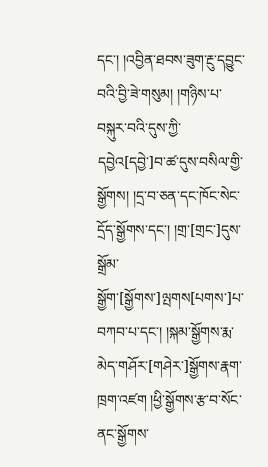དང་། །འབྱིན་ཐབས་ཟུག་རྔུ་དབྱུང་བའི་བྱི་ཟེ་གསུམ། །གཉིས་པ་བསྐུར་བའི་དུས་ཀྱི་དབྱེའ[དབྱེ་]བ་ཚ་དུས་བསིལ་གྱི་སྒྱོགས། །དྲ་བ་ཅན་དང་ཁོང་སེང་དྲོད་སྒྱོགས་དང་། །གྲ་[གྲང་]དུས་སྒྲོམ་སྒྱོག་[སྒྱོགས་]ལྤགས[པགས་]པ་བཀབ་པ་དང་། །སྐམ་སྒྱོགས་རྨ་མེད་གཤོར་[གཤེར་]སྒྱོགས་རྣག་ཁྲག་འཛག །ཕྱི་སྒྱོགས་རྩ་བ་སོང་ནང་སྒྱོགས་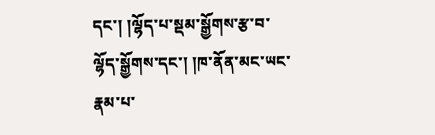དང་། །ལྷོད་པ་སྡམ་སྒྱོགས་རྩ་བ་ལྷོད་སྒྱོགས་དང་། །ཁ་ནོན་མང་ཡང་རྣམ་པ་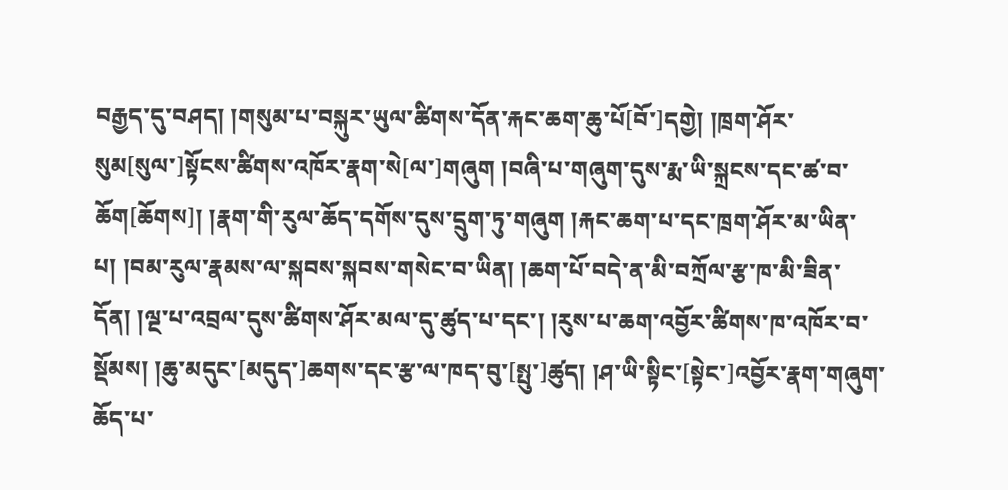བརྒྱད་དུ་བཤད། །གསུམ་པ་བསྐུར་ཡུལ་ཚིགས་དོན་རྐང་ཆག་ཆུ་པོ[བོ་]དགྱེ། །ཁྲག་ཤོར་སུམ[སུལ་]སྟོངས་ཚིགས་འཁོར་རྣག་སེ[ལ་]གཞུག །བཞི་པ་གཞུག་དུས་རྨ་ཡི་སྐྲངས་དང་ཚ་བ་ཆོག[ཆོགས]། །རྣག་གི་རུལ་ཆོད་དགོས་དུས་དྲུག་ཏུ་གཞུག །རྐང་ཆག་པ་དང་ཁྲག་ཤོར་མ་ཡིན་པ། །བམ་རུལ་རྣམས་ལ་སྐབས་སྐབས་གསེང་བ་ཡིན། །ཆག་པོ་བདེ་ན་མི་བཀྲོལ་རྩ་ཁ་མི་ཟིན་དོན། །ལྔ་པ་འབྲལ་དུས་ཚིགས་ཤོར་མལ་དུ་ཚུད་པ་དང་། །རུས་པ་ཆག་འབྱོར་ཚིགས་ཁ་འཁོར་བ་སྡོམས། །ཆུ་མདུང་[མདུད་]ཆགས་དང་རྩ་ལ་ཁད་བུ་[སྤུ་]ཚུད། །ཤ་ཡི་སྟིང་[སྟེང་]འབྱོར་རྣག་གཞུག་ཆོད་པ་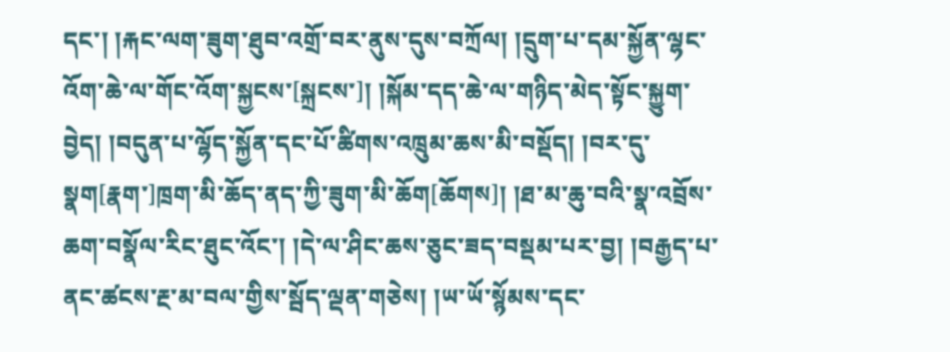དང་། །རྐང་ལག་ཟུག་ཐུབ་འགྲོ་བར་ནུས་དུས་བཀྲོལ། །དྲུག་པ་དམ་སྐྱོན་ལྷང་འོག་ཆེ་ལ་གོང་འོག་སྐྱངས་[སྐྲངས་]། །སྐོམ་དད་ཆེ་ལ་གཉིད་མེད་སྟོང་སྐྱུག་བྱེད། །བདུན་པ་ལྷོད་སྐྱོན་དང་པོ་ཚིགས་འཁྲུམ་ཆས་མི་བསྡོད། །བར་དུ་སྣག[རྣག་]ཁྲག་མི་ཆོད་ནད་ཀྱི་ཟུག་མི་ཆོག[ཆོགས]། །ཐ་མ་ཆུ་བའི་སྣ་འབྲོས་ཆག་བསྣོལ་རིང་ཐུང་འོང་། །དེ་ལ་ཤིང་ཆས་ཅུང་ཟད་བསྡམ་པར་བྱ། །བརྒྱད་པ་ནང་ཚངས་རྔ་མ་བལ་གྱིས་སྦོད་ལྡན་གཅེས། །ཡ་ཡོ་སྙོམས་དང་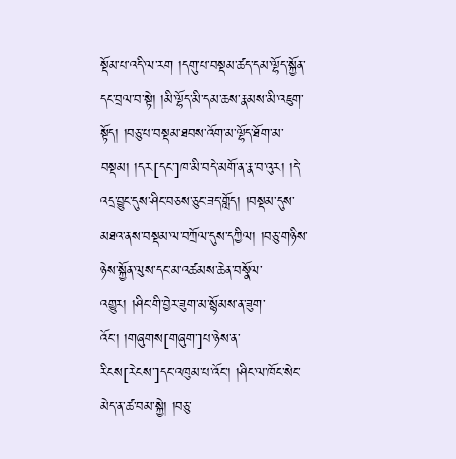སྡོམ་པ་འདི་ལ་རག །དགུ་པ་བསྡམ་ཚད་དམ་ལྷོད་སྐྱོན་དང་བྲལ་བ་སྟེ། །མི་ལྷོད་མི་དམ་ཆས་རྣམས་མི་འཇུག་སྟོད། །བཅུ་པ་བསྡམ་ཐབས་འོག་མ་ལྷོད་ཐོག་མ་བསྡམ། །དར[དང་]ཁ་མི་བདེ་མགོ་ན་རྣ་བ་འུར། །དེ་འདྲ་བྱུང་དུས་ཤིང་བཅས་ཅུང་ཟད་གློད། །བསྡམ་དུས་མཐའ་ནས་བསྡམ་ལ་བཀྲོལ་དུས་དཀྱིལ། །བཅུ་གཉིས་ཉེས་སྐྱོན་ལུས་དང་མ་འཚམས་ཆེན་བསྣོལ་འགྱུར། །ཤིང་གི་བྱེར་ཟུག་མ་སྙོམས་ན་ཟུག་འོང་། །གཞུགས[གཞུག་]པ་ཉེས་ན་རིངས[རེངས་]དང་འཁུམ་པ་འོང་། །ཤིང་ལ་ཁོང་སེང་མེད་ན་ཚ་བམ་སྐྱེ། །བཅུ་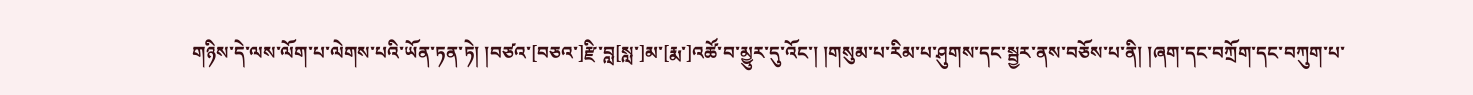གཉིས་དེ་ལས་ལོག་པ་ལེགས་པའི་ཡོན་ཏན་ཏེ། །བཙའ་[བཅའ་]རྫི་བླ[སླ་]མ་[རྨ་]འཚོ་བ་མྱུར་དུ་འོང་། །གསུམ་པ་རིམ་པ་ཤུགས་དང་སྦྱར་ནས་བཅོས་པ་ནི། །ཞག་དང་བཀྲོག་དང་བཀུག་པ་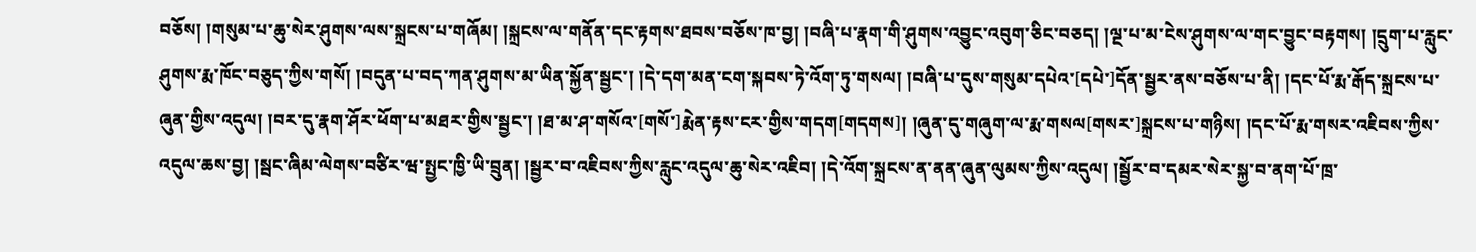བཅོས། །གསུམ་པ་ཆུ་སེར་ཤུགས་ལས་སྐྲངས་པ་གཞོམ། །སྐྲངས་ལ་གནོན་དང་རྟགས་ཐབས་བཅོས་ཁ་བྱ། །བཞི་པ་རྣག་གི་ཤུགས་འབྱུང་འབུག་ཅིང་བཅད། །ལྔ་པ་མ་ངེས་ཤུགས་ལ་གང་བྱུང་བརྟགས། །དྲུག་པ་རླུང་ཤུགས་རྨ་ཁོང་བཅུད་ཀྱིས་གསོ། །བདུན་པ་བད་ཀན་ཤུགས་མ་ཡིན་སྐྱོན་སྦྱང་། །དེ་དག་མན་ངག་སྐབས་ཏེ་འོག་ཏུ་གསལ། །བཞི་པ་དུས་གསུམ་དཔེའ་[དཔེ་]དོན་སྦྱར་ནས་བཅོས་པ་ནི། །དང་པོ་རྨ་རྒོད་སྐྲངས་པ་ཞུན་གྱིས་འདུལ། །བར་དུ་རྣག་ཤོར་ཕོག་པ་མཐར་གྱིས་སྦྱང་། །ཐ་མ་ཤ་གསོའ་[གསོ་]རྨེན་རྟས་ངར་གྱིས་གདག[གདགས]། །ཞུན་དུ་གཞུག་ལ་རྨ་གསལ[གསར་]སྐྲངས་པ་གཉིས། །དང་པོ་རྨ་གསར་འཇིབས་ཀྱིས་འདུལ་ཆས་བྱ། །སྦང་ཞིམ་ལེགས་བཙིར་ཝ་སྤྱང་ཁྱི་ཡི་བྲུན། །སྦྱར་བ་འཇིབས་ཀྱིས་རླུང་འདུལ་ཆུ་སེར་འཇིབ། །དེ་འོག་སྐྲངས་ན་ནན་ཞུན་ལུམས་ཀྱིས་འདུལ། །སྦྱོར་བ་དམར་སེར་སྐྱ་བ་ནག་པོ་ཁྲ་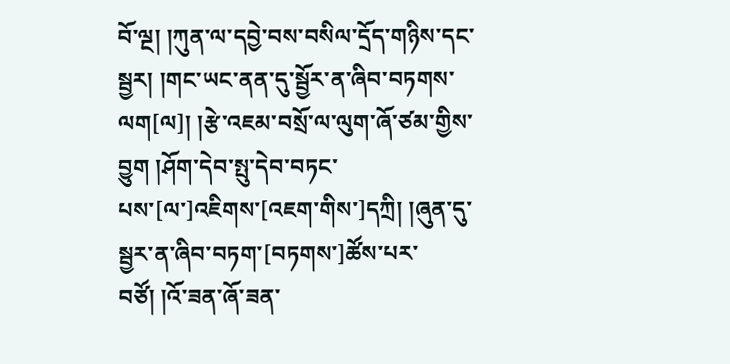བོ་ལྔ། །ཀུན་ལ་དབྱེ་བས་བསིལ་དྲོད་གཉིས་དང་སྦྱར། །གང་ཡང་ནན་དུ་སྦྱོར་ན་ཞིབ་བཏགས་ལག[ལ]། །རྩེ་འཇམ་བསྲོ་ལ་ལུག་ཞོ་ཙམ་གྱིས་བྱུག །ཤོག་དེབ་སྤུ་དེབ་བཏང་པས་[ལ་]འཇིགས་[འཇག་གིས་]དཀྲི། །ཞུན་དུ་སྦྱར་ན་ཞིབ་བཏག་[བཏགས་]ཚོས་པར་བཙོ། །འོ་ཟན་ཞོ་ཟན་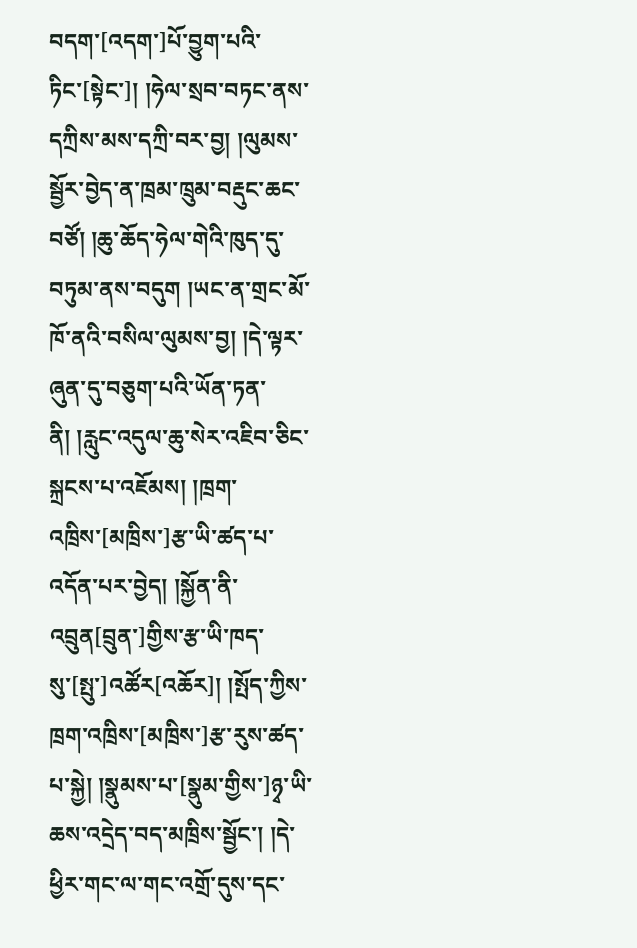བདག་[འདག་]པོ་བྱུག་པའི་ཏིང་[སྟེང་]། །ཧེལ་སྲབ་བཏང་ནས་དཀྲིས་མས་དཀྲི་བར་བྱ། །ལུམས་སྦྱོར་བྱེད་ན་ཁྲམ་ཁྲུམ་བརྡུང་ཆང་བཙོ། །ཆུ་ཆོད་ཧེལ་གེའི་ཁུད་དུ་བཏུམ་ནས་བདུག །ཡང་ན་གྲང་མོ་ཁོ་ནའི་བསིལ་ལུམས་བྱ། །དེ་ལྟར་ཞུན་དུ་བཅུག་པའི་ཡོན་ཏན་ནི། །རླུང་འདུལ་ཆུ་སེར་འཇིབ་ཅིང་སྐྲངས་པ་འཇོམས། །ཁྲག་འཁྲིས་[མཁྲིས་]རྩ་ཡི་ཚད་པ་འདོན་པར་བྱེད། །སྐྱོན་ནི་འབྲུན[བྲུན་]གྱིས་རྩ་ཡི་ཁད་སུ་[སྤུ་]འཚོར[འཆོར]། །སྤོད་ཀྱིས་ཁྲག་འཁྲིས་[མཁྲིས་]རྩ་རུས་ཚད་པ་སྐྱེ། །སྣུམས་པ་[སྣུམ་གྱིས་]ཉྭ་ཡི་ཆས་འདྲེད་བད་མཁྲིས་སྦྱོང་། །དེ་ཕྱིར་གང་ལ་གང་འགྲོ་དུས་དང་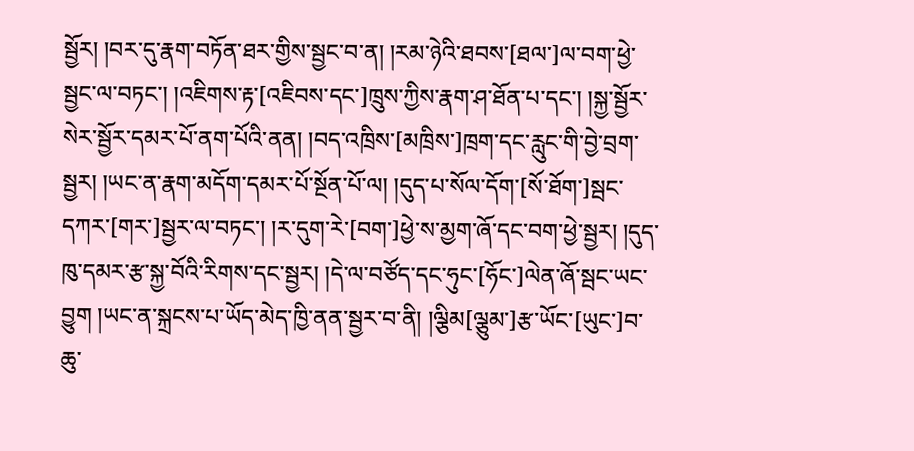སྦྱོར། །བར་དུ་རྣག་བཏོན་ཐར་གྱིས་སྦྱང་བ་ན། །རམ་ཉེའི་ཐབས་[ཐལ་]ལ་བག་ཕྱེ་སྦྱང་ལ་བཏང་། །འཇིགས་རྟ་[འཇིབས་དང་]ཁྲུས་ཀྱིས་རྣག་ཤ་ཐོན་པ་དང་། །སྐྱ་སྦྱོར་སེར་སྦྱོར་དམར་པོ་ནག་པོའི་ནན། །བད་འཁྲིས་[མཁྲིས་]ཁྲག་དང་རླུང་གི་བྱེ་བྲག་སྦྱར། །ཡང་ན་རྣག་མདོག་དམར་པོ་སྔོན་པོ་ལ། །དུད་པ་སོལ་དོག་[སོ་ཐོག་]སྦང་དཀར་[གར་]སྦྱར་ལ་བཏང་། །ར་དུག་རེ་[བག་]ཕྱེ་ས་མྱག་ཞོ་དང་བག་ཕྱེ་སྦྱར། །དུད་ཁུ་དམར་རྩ་སྐྱ་བོའི་རིགས་དང་སྦྱར། །དེ་ལ་བཙོད་དང་ཧུང་[ཧོང་]ལེན་ཞོ་སྦང་ཡང་བྱུག །ཡང་ན་སྐྲངས་པ་ཡོད་མེད་ཁྱི་ནན་སྦྱར་བ་ནི། །ལྕིམ[ལྕུམ་]རྩ་ཡོང་[ཡུང་]བ་ཆུ་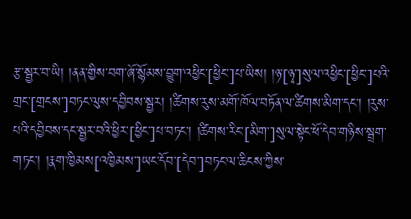རྩ་སྦྱར་བ་ཡི། །ནན་གྱིས་བག་ཞོ་སྙོམས་བྱུག་འཕྱིང་[ཕྱིང་]པ་ཡིས། །ཉ་[ཉྭ་]སུལ་འཕྱིང་[ཕྱིང་]པའི་གྲང་[གྲངས་]བཏང་ལུས་དབྱིབས་སྦྱར། །ཚིགས་རུས་མགོ་ཁོལ་བཏོན་ལ་ཚིགས་མིག་དང་། །རུས་པའི་དབྱིབས་དང་སྦྱར་བའི་ཕྱིར་[ཕྱིང་]པ་བཏང་། །ཚིགས་རིང་[མིག་]སུལ་སྟེང་ཕོ་དེབ་གཉིས་སྦྲག་གཏང་། །རྣག་ཁྱིམས[འཁྱིམས་]ཡང་དོབ་[དེབ་]བཏང་ལ་ཆིངས་ཀྱིས་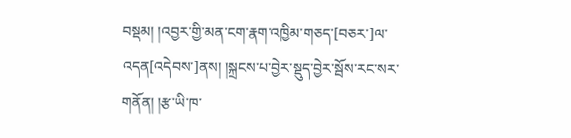བསྡམ། །འབྱར་གྱི་མན་ངག་རྣག་འཁྱིམ་གཅད་[བཅར་]ལ་འདན[འདེབས་]ནས། །སྐྲངས་པ་བྱེར་སྡུད་བྱེར་སྦོས་རང་སར་གནོན། །རྩ་ཡི་ཁ་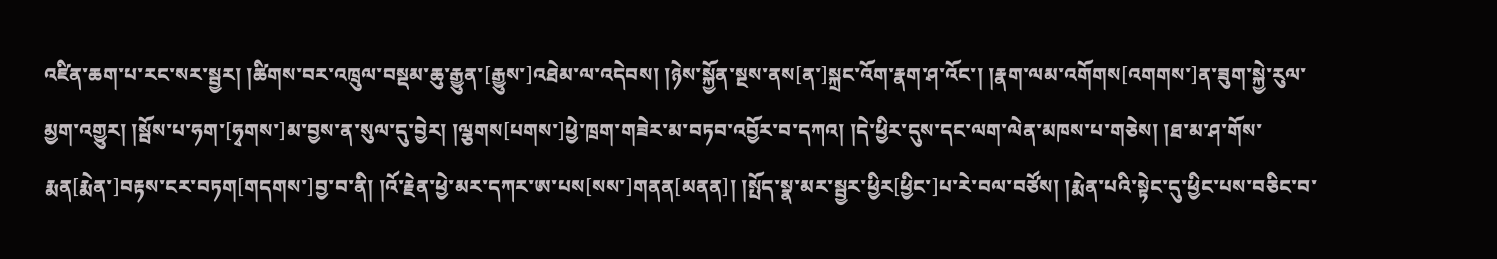འཛིན་ཆག་པ་རང་སར་སྦྱར། །ཚིགས་བར་འཁྲུལ་བསྡམ་ཆུ་རྒྱུན་[རྒྱུས་]འཐེམ་ལ་འདེབས། །ཉེས་སྐྱོན་སྔས་ནས[ན་]སྐྲང་འོག་རྣག་ཤ་འོང་། །རྣག་ལམ་འགོགས[འགགས་]ན་ཟུག་སྐྱེ་རུལ་མྱག་འགྱུར། །སྦོས་པ་ཧག་[ཧྭགས་]མ་བྱས་ན་སུལ་དུ་བྱེར། །ལྕགས[པགས་]ཕྱེ་ཁྲག་གཟེར་མ་བཏབ་འབྱོར་བ་དཀའ། །དེ་ཕྱིར་དུས་དང་ལག་ལེན་མཁས་པ་གཅེས། །ཐ་མ་ཤ་གོས་རྨན[རྨེན་]བརྟས་ངར་བཏག[གདགས་]བྱ་བ་ནི། །འོ་རྗེན་ཕྱེ་མར་དཀར་ཨ་པས[སས་]གནན[མནན]། །སྤོད་སྣ་མར་སྦྱར་ཕྱིར[ཕྱིང་]པ་རེ་བལ་བཙོས། །རྨེན་པའི་སྟེང་དུ་ཕྱིང་པས་བཅིང་བ་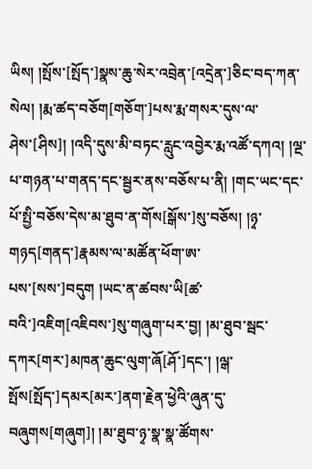ཡིས། །སྤོས་[སྤོད་]སྣས་ཆུ་སེར་འབྲེན་[འདྲེན་]ཅིང་བད་ཀན་སེལ། །རྨ་ཚད་བཅོག[གཅོག་]པས་རྨ་གསར་དུས་ལ་ཤེས་[ཤིས]། །འདི་དུས་མི་བཏང་རླུང་འབྱེར་རྨ་འཚོ་དཀའ། །ལྔ་པ་གཉན་པ་གནད་དང་སྦྱར་ནས་བཅོས་པ་ནི། །གང་ཡང་དང་པོ་སྤྱི་བཅོས་དེས་མ་ཐུབ་ན་གོས[སྒོས་]སུ་བཅོས། །ཉྭ་གཉད[གནད་]རྣམས་ལ་མཚོན་ཕོག་ཨ་པས་[སས་]བདུག །ཡང་ན་ཚབས་ཡི[ཚ་བའི་]འཇིག[འཇིབས་]སུ་གཞུག་པར་བྱ། །མ་ཐུབ་སྦང་དཀར[གར་]མཁན་ཆུང་ལུག་ཞོ[ཤོ་]དང་། །ལྒ་སྤོས[སྤོད་]དམར[མར་]ནག་རྗེན་ཕྱེའི་ཞུན་དུ་བཞུགས[གཞུག]། །མ་ཐུབ་ཉྭ་སྣ་སྣ་ཚོགས་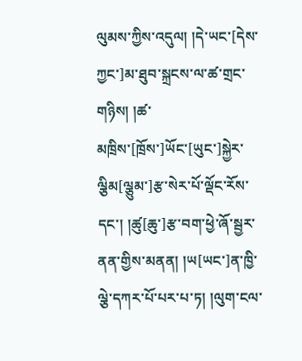ལུམས་ཀྱིས་འདུལ། །དེ་ཡང་[དེས་ཀྱང་]མ་ཐུབ་སྐྲངས་ལ་ཚ་གྲང་གཉིས། །ཚ་མཁྲིས་[ཁྲོས་]ཡོང་[ཡུང་]སྐྱེར་ལྕིམ[ལྕུམ་]རྩ་སེར་པོ་ལྡོང་རོས་དང་། །ཚུ[ཆུ་]རྩ་བག་ཕྱེ་ཞོ་སྦྱར་ནན་གྱིས་མནན། །ཡ[ཡང་]ན་ཁྱི་ལྕེ་དཀར་པོ་པར་པ་ཏ། །ལུག་ངལ་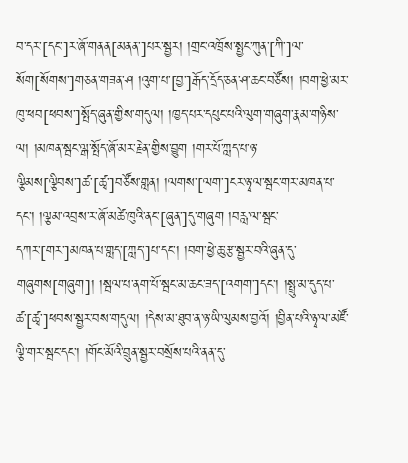བ་དར་[དང་]ར་ཞོ་གནན[མནན་]པར་སྦྱར། །གྲང་འཁྲོས་སྤྱང་ཀུན་[ཀི་]ལ་སོག[སོགས་]གཅན་གཟན་ཤ །འུག་པ་[བྱ་]རྒོད་དྲོད་ཅན་ཤ་ཆང་བཙོས། །བག་ཕྱེ་མར་ཁུ་ཕབ[ཕབས་]སྤོད་ཞུན་གྱིས་གདུལ། །ཁྱད་པར་དཔུང་པའི་ལུག་གཞུག་རྣམ་གཉིས་ལ། །མཁན་སྦང་ལྒ་སྤོད་ཞོ་མར་རྗེན་གྱིས་བྱུག །གར་པོ་ཀླད་པ་ཉ་ལྕིམས[ལྕིབས་]ཚ་[ཚྭ་]བཙོས་གླན། །ལགས་[ལག་]ངར་ཉྭ་ལ་སྦང་གར་མཁན་པ་དང་། །ལྕམ་འབྲས་ར་ཞོ་མཚེ་ཁུའི་ནང་[ཞུན་]དུ་གཞུག །བརླ་ལ་སྦང་དཀར་[གར་]མཁན་པ་གླད་[ཀླད་]པ་དང་། །བག་ཕྱེ་ཆུ་རྩ་སྦྱར་བའི་ཞུན་དུ་གཞུགས[གཞུག]། །སྦལ་པ་ནག་པོ་སྦང་མ་ཆང་ཟད་[འགག་]དང་། །སྤྲུ་མ་དུད་པ་ཚ་[ཚྭ་]ཕབས་སྦྱར་བས་གདུལ། །དེས་མ་ཐུབ་ན་ཉ་ཡི་ལུམས་བྱའོ། །བྱིན་པའི་ཉྭ་ལ་མཛོ་ལྕི་གར་སྦང་དང་། །གོང་མོའི་བྲུན་སྦྱར་བསྲོས་པའི་ནན་དུ་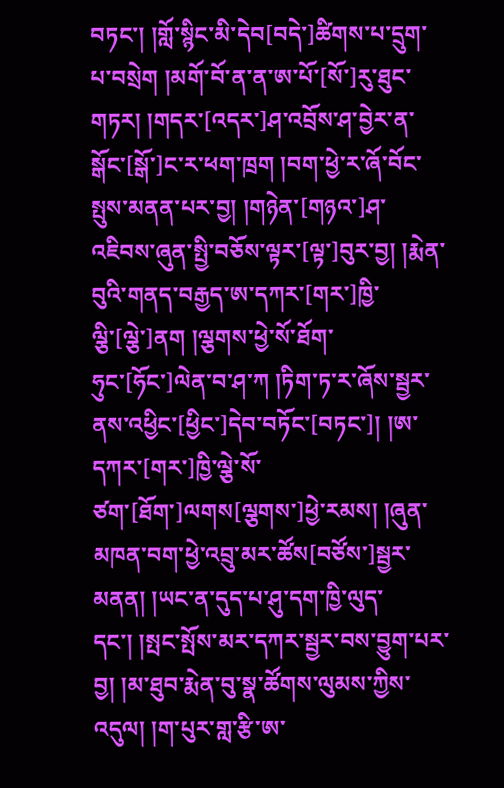བཏང་། །གློ་སྙིང་མི་དེབ[བདེ་]ཚིགས་པ་དྲུག་པ་བསྲེག །མགོ་བོ་ན་ན་ཨ་པོ་[སོ་]རུ་ཐུང་གཏར། །གདར་[འདར་]ཤ་འབྲོས་ཤ་བྱེར་ན་སྒོང་[སྒོ་]ང་ར་ཕག་ཁྲག །བག་ཕྱེ་ར་ཞོ་བོང་སྤུས་མནན་པར་བྱ། །གཉེན་[གཉའ་]ཤ་འཇིབས་ཞུན་སྤྱི་བཅོས་ལྟར་[ལྟ་]བུར་བྱ། །རྨེན་བུའི་གནད་བརྒྱད་ཨ་དཀར་[གར་]ཁྱི་ལྕི་[ལྕེ་]ནག །ལྕགས་ཕྱེ་སོ་ཐོག་ཧུང་[ཧོང་]ལེན་བ་ཤ་ཀ །ཏིག་ཏ་ར་ཞོས་སྦྱར་ནས་འཕྱིང་[ཕྱིང་]དེབ་བཏོང་[བཏང་]། །ཨ་དཀར་[གར་]ཁྱི་ལྕེ་སོ་ཙག་[ཐོག་]ལགས[ལྕགས་]ཕྱེ་རམས། །ཞུན་མཁན་བག་ཕྱེ་འབྲུ་མར་ཚོས[བཙོས་]སྦྱར་མནན། །ཡང་ན་དུད་པ་ཤུ་དག་ཁྱི་ལུད་དང་། །སྤང་སྤོས་མར་དཀར་སྦྱར་བས་བྱུག་པར་བྱ། །མ་ཐུབ་རྨེན་བུ་སྣ་ཚོགས་ལུམས་ཀྱིས་འདུལ། །ག་པུར་གླ་རྩི་ཨ་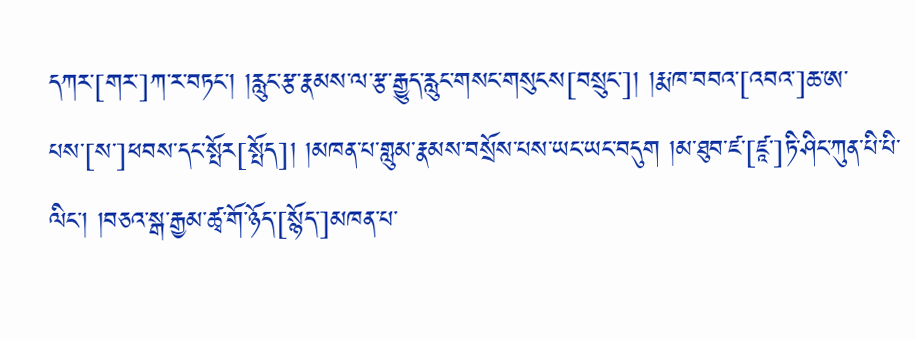དཀར་[གར་]ཀ་ར་བཏང་། །རླུང་རྩ་རྣམས་ལ་རྩ་རྒྱུད་རླུང་གསང་གསུངས[བསྲུང་]། །རྨ་ཁ་བབའ་[འབའ་]ཆ་ཨ་པས་[ས་]ཕབས་དང་སྤོར[སྤོད]། །མཁན་པ་གླུམ་རྣམས་བསྲོས་པས་ཡང་ཡང་བདུག །མ་ཐུབ་ཛ་[ཛཱ་]ཏི་ཤིང་ཀུན་པི་པི་ལིང་། །བཅའ་སྒ་རྒྱམ་ཚྭ་གོ་ཉོད་[སྙོད་]མཁན་པ་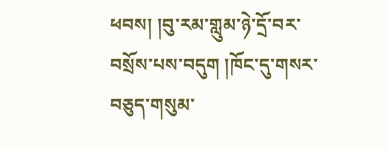ཕབས། །བུ་རམ་གླུམ་ཉེ་དྲོ་བར་བསྲོས་པས་བདུག །ཁོང་དུ་གསར་བཅུད་གསུམ་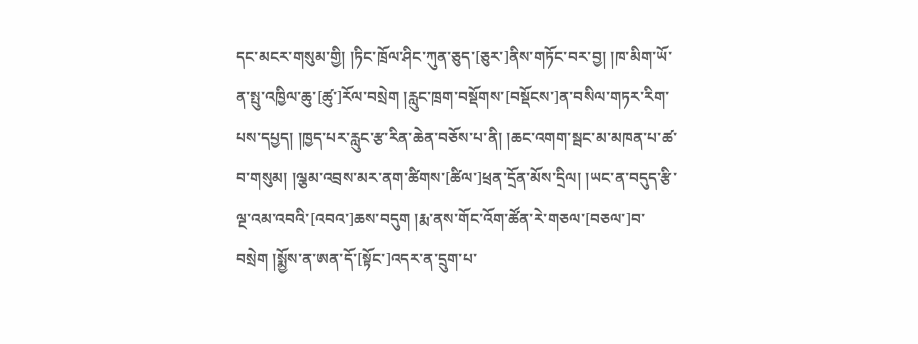དང་མངར་གསུམ་གྱི། །ཏིང་ཁྲོལ་ཤིང་ཀུན་ཅུད་[ཅུར་]ནིས་གཏོང་བར་བྱ། །ཁ་མིག་ཡོ་ན་སྤུ་འཁྱིལ་ཆུ་[ཚུ་]རོལ་བསྲེག །རླུང་ཁྲག་བསྡོགས་[བསྡོངས་]ན་བསིལ་གཏར་རིག་པས་དཔྱད། །ཁྱད་པར་རླུང་རྩ་རིན་ཆེན་བཅོས་པ་ནི། །ཆང་འགག་སྦང་མ་མཁན་པ་ཚ་བ་གསུམ། །ལྕམ་འབྲས་མར་ནག་ཚིགས་[ཚིལ་]ཕྲན་དྲོན་མོས་དྲིལ། །ཡང་ན་བདུད་རྩི་ལྔ་འམ་འབའི་[འབའ་]ཆས་བདུག །རྨ་ནས་གོང་འོག་ཚོན་རེ་གཅལ་[བཅལ་]བ་བསྲེག །སྨྱོས་ན་ཨན་དོ་[སྟོང་]འདར་ན་དྲུག་པ་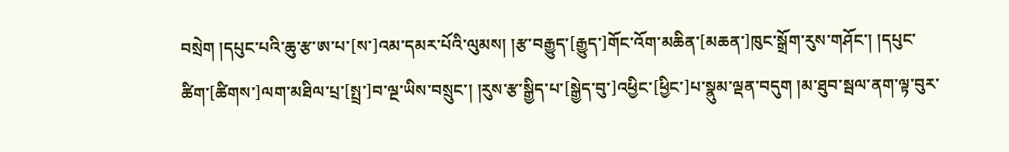བསྲེག །དཔུང་པའི་ཆུ་རྩ་ཨ་པ་[ས་]འམ་དམར་པོའི་ལུམས། །རྩ་བརྒྱུད་[རྒྱུད་]གོང་འོག་མཆིན་[མཆན་]ཁུང་སྒྲོག་རུས་གཤོང་། །དཔུང་ཚིག་[ཚིགས་]ལག་མཐིལ་པྲ་[སྤྲ་]བ་ལྔ་ཡིས་བསྲུང་། །རུས་རྩ་སྒྱིད་པ་[སྒྱེད་བུ་]འཕྱིང་[ཕྱིང་]པ་སྣུམ་ལྡན་བདུག །མ་ཐུབ་སྦལ་ནག་ལྟ་བུར་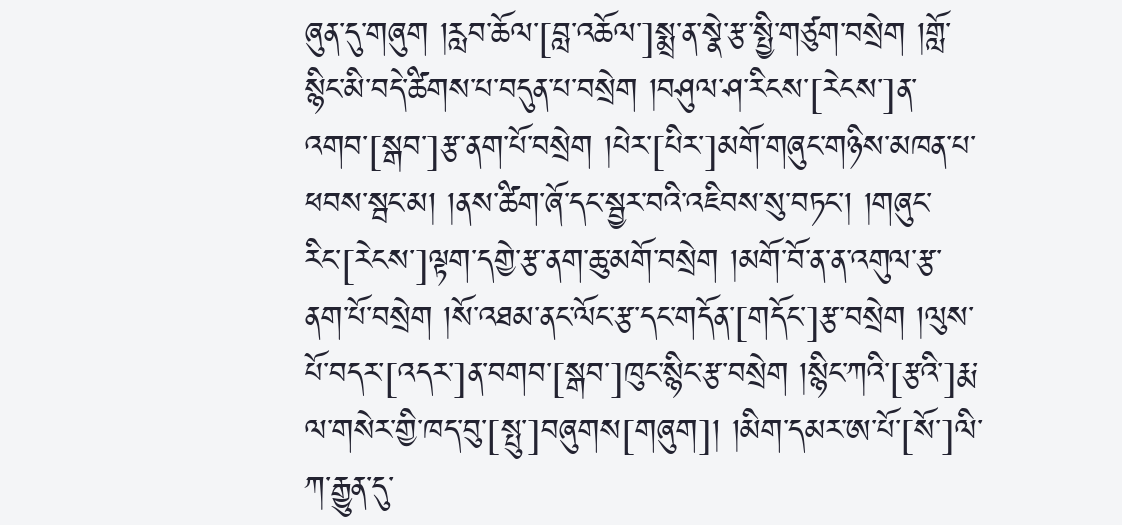ཞུན་དུ་གཞུག །རླབ་ཆོལ་[བླ་འཆོལ་]སྨྲ་ན་སྣེ་རྩ་སྤྱི་གཙུག་བསྲེག །གློ་སྙིང་མི་བདེ་ཚིགས་པ་བདུན་པ་བསྲེག །བཤུལ་ཤ་རིངས་[རེངས་]ན་འགབ་[སྒབ་]རྩ་ནག་པོ་བསྲེག །པེར་[པིར་]མགོ་གཞུང་གཉིས་མཁན་པ་ཕབས་སྦང་མ། །ནས་ཚིག་ཞོ་དང་སྦྱར་བའི་འཇིབས་སུ་བཏང་། །གཞུང་རིང་[རེངས་]ལྟག་དགྱེ་རྩ་ནག་ཆུ་མགོ་བསྲེག །མགོ་བོ་ན་ན་འགུལ་རྩ་ནག་པོ་བསྲེག །སོ་འཐམ་ནང་ལོང་རྩ་དང་གདོན་[གདོང་]རྩ་བསྲེག །ལུས་པོ་བདར་[འདར་]ན་བགབ་[སྒབ་]ཁུང་སྙིང་རྩ་བསྲེག །སྙིང་ཀའི་[རྩའི་]རྨ་ལ་གསེར་གྱི་ཁད་བུ་[སྤུ་]བཞུགས[གཞུག]། །མིག་དམར་ཨ་པོ་[སོ་]ལི་ཀ་རྒྱུན་དུ་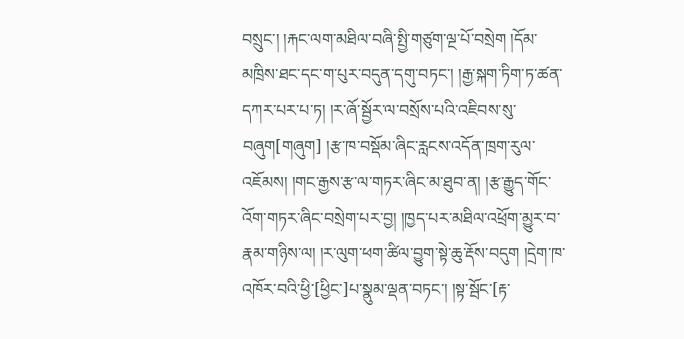བསྲུང་། །རྐང་ལག་མཐིལ་བཞི་སྤྱི་གཙུག་ལྔ་པོ་བསྲེག །དོམ་མཁྲིས་ཐང་དང་ག་པུར་བདུན་དགུ་བཏང་། །རྒྱ་སྐག་ཏིག་ཏ་ཚན་དཀར་པར་པ་ཏ། །ར་ཞོ་སྦྱོར་ལ་བསྲོས་པའི་འཇིབས་སུ་བཞུག[གཞུག] །རྩ་ཁ་བསྡོམ་ཞིང་རླངས་འདོན་ཁྲག་རུལ་འཇོམས། །གང་རྒྱས་རྩ་ལ་གཏར་ཞིང་མ་ཐུབ་ན། །རྩ་རྒྱུད་གོང་འོག་གཏར་ཞིང་བསྲེག་པར་བྱ། །ཁྱད་པར་མཐིལ་འཕྲོག་མྱུར་བ་རྣམ་གཉིས་ལ། །ར་ལུག་ཕག་ཚིལ་བྱུག་སྟེ་ཆུ་རྡོས་བདུག །དྲེག་ཁ་འཁོར་བའི་ཕྱི་[ཕྱིང་]པ་སྣུམ་ལྡན་བཏང་། །སྟ་སྦོང་[རྟ་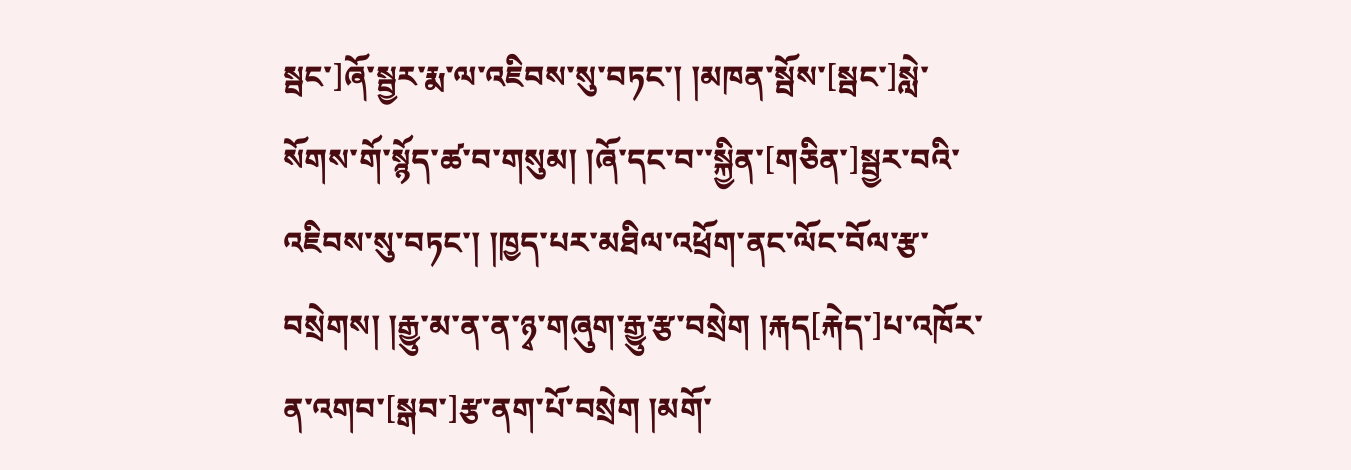སྦང་]ཞོ་སྦྱར་རྨ་ལ་འཇིབས་སུ་བཏང་། །མཁན་སྦོས་[སྦང་]སླེ་སོགས་གོ་སྙོད་ཚ་བ་གསུམ། །ཞོ་དང་བ་་སྐྱིན་[གཅིན་]སྦྱར་བའི་འཇིབས་སུ་བཏང་། །ཁྱད་པར་མཐིལ་འཕྲོག་ནང་ལོང་བོལ་རྩ་བསྲེགས། །རྒྱུ་མ་ན་ན་ཉྭ་གཞུག་རྒྱུ་རྩ་བསྲེག །རྐད[རྐེད་]པ་འཁོར་ན་འགབ་[སྒབ་]རྩ་ནག་པོ་བསྲེག །མགོ་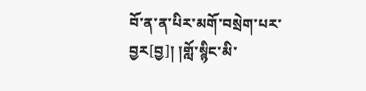བོ་ན་ན་པིར་མགོ་བསྲེག་པར་བྱར[བྱ]། །གློ་སྙིང་མི་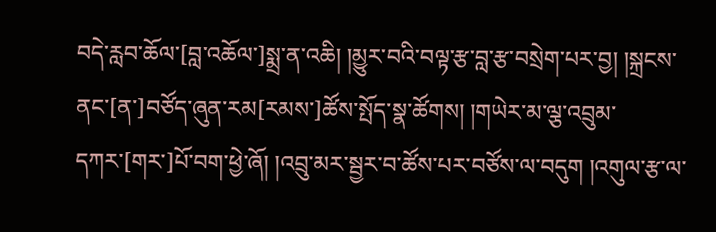བདེ་རླབ་ཆོལ་[བླ་འཆོལ་]སྨྲ་ན་འཆི། །མྱུར་བའི་བལྟ་རྩ་བླ་རྩ་བསྲེག་པར་བྱ། །སྐྲངས་ནང་[ན་]བཙོད་ཞུན་རམ[རམས་]ཚོས་སྤོད་སྣ་ཚོགས། །གཡེར་མ་ལྕ་འབྲུམ་དཀར་[གར་]པོ་བག་ཕྱེ་ཞོ། །འབྲུ་མར་སྦྱར་བ་ཚོས་པར་བཙོས་ལ་བདུག །འགུལ་རྩ་ལ་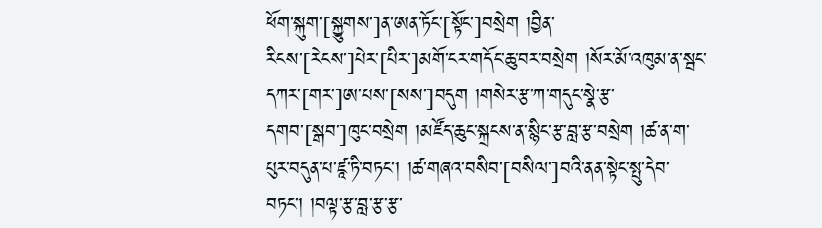ཕོག་སྐུག་[སྐྱུགས་]ན་ཨན་ཏོང་[སྟོང་]བསྲེག །བྱིན་རིངས་[རེངས་]པེར་[པིར་]མགོ་ངར་གདོང་ཆུ་བར་བསྲེག །སོར་མོ་འཁུམ་ན་སྦང་དཀར་[གར་]ཨ་པས་[སས་]བདུག །གསེར་རྩ་ཀ་གདུང་སྣེ་རྩ་དགབ་[སྒབ་]ཁུང་བསྲེག །མཛོད་ཆུང་སྐྲངས་ན་སྙིང་རྩ་བླ་རྩ་བསྲེག །ཚ་ན་ག་པུར་བདུན་པ་ཛཱ་ཏི་བཏང་། །ཚ་གཞའ་བསིབ་[བསིལ་]བའི་ནན་སྟེང་སྤུ་དེབ་བཏང་། །བལྟ་རྩ་བླ་རྩ་རྩ་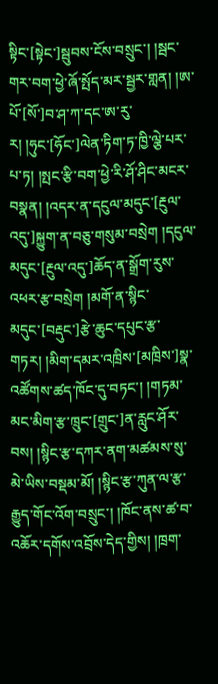སྟིང་[སྟེང་]སྦུབས་ངོས་བསྲུང་། །སྦང་གར་བག་ཕྱེ་ཞོ་སྤོད་མར་སྦྱར་གླན། །ཨ་པོ་[སོ་]བ་ཤ་ཀ་དང་ཨ་རུ་ར། །ཧུང་[ཧོང་]ལེན་ཏིག་ཏ་ཁྱི་ལྕེ་པར་པ་ཏ། །སྤང་རྩི་བག་ཕྱེ་རི་ཤོ་ཤིང་མངར་བསྣན། །འདར་ན་དངུལ་མདུང་[རྔུལ་འདུ་]སྐྱུག་ན་བཅུ་གསུམ་བསྲེག །དངུལ་མདུང་[རྔུལ་འདུ་]ཆོད་ན་སྒྲོག་རུས་འཕར་རྩ་བསྲེག །མགོ་ན་སྙིང་མདུང་[བརྡུང་]རྩེ་ཆུང་དཔུང་རྩ་གཏར། །མིག་དམར་འཁྲིས་[མཁྲིས་]སྣ་འཚོགས་ཚད་ཁོང་དུ་བཏང་། །གཏམ་མང་མིག་རྩ་ཁྲུང་[གྲུང་]ན་རླུང་ཤོར་བས། །སྙིང་རྩ་དཀར་ནག་མཚམས་སུ་མེ་ཡིས་བསྡམ་མོ། །སྙིང་རྩ་ཀུན་ལ་རྩ་རྒྱུད་གོང་འོག་བསྲུང་། །ཁོང་ནས་ཚ་བ་འཆོར་དགོས་འབྲོས་དེད་གྱིས། །ཁྲག་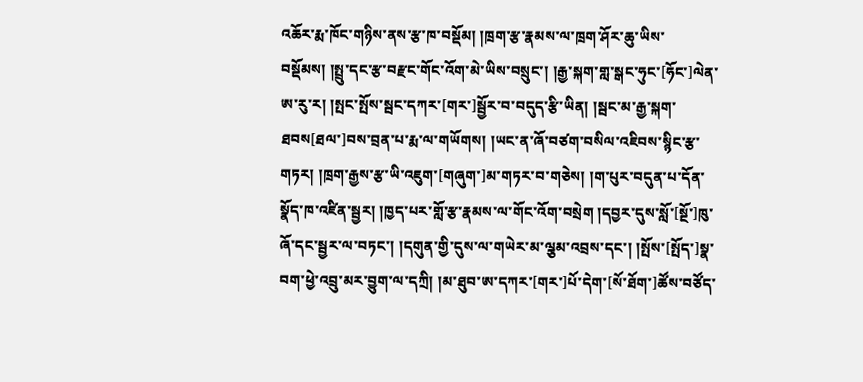འཆོར་རྨ་ཁོང་གཉིས་ནས་རྩ་ཁ་བསྡོམ། །ཁྲག་རྩ་རྣམས་ལ་ཁྲག་ཤོར་ཆུ་ཡིས་བསྡོམས། །སྤྲུ་དང་རྩ་བརྫང་གོང་འོག་མེ་ཡིས་བསྲུང་། །རྒྱ་སྐག་གླ་སྒང་ཧུང་[ཧོང་]ལེན་ཨ་རུ་ར། །སྤང་སྤོས་སྦང་དཀར་[གར་]སྦྱོར་བ་བདུད་རྩི་ཡིན། །སྦང་མ་རྒྱ་སྐག་ཐབས[ཐལ་]བས་བྲན་པ་རྨ་ལ་གཡོགས། །ཡང་ན་ཞོ་བཙག་བསིལ་འཇིབས་སྙིང་རྩ་གཏར། །ཁྲག་རྒྱས་རྩ་ཡི་འཇུག་[གཞུག་]མ་གཏར་བ་གཅེས། །ག་པུར་བདུན་པ་དོན་སྣོད་ཁ་འཛིན་སྦྱར། །ཁྱད་པར་གློ་རྩ་རྣམས་ལ་གོང་འོག་བསྲེག །དབྱར་དུས་སློ་[སྔོ་]ཁུ་ཞོ་དང་སྦྱར་ལ་བཏང་། །དགུན་གྱི་དུས་ལ་གཡེར་མ་ལྕམ་འབྲས་དང་། །སྤོས་[སྤོད་]སྣ་བག་ཕྱེ་འབྲུ་མར་བྱུག་ལ་དཀྲི། །མ་ཐུབ་ཨ་དཀར་[གར་]པོ་དེག་[སོ་ཐོག་]ཚོས་བཙོད་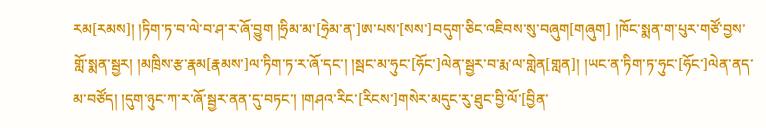རམ[རམས]། །ཏིག་ཏ་བ་ལེ་བ་ཤ་ར་ཞོ་བྱུག །ཧྲིམ་མ་[ཧྲེམ་ན་]ཨ་པས་[སས་]བདུག་ཅིང་འཇིབས་སུ་བཞུག[གཞུག] །ཁོང་སྨན་ག་པུར་གཙོ་བྱས་གློ་སྨན་སྦྱར། །མཁྲིས་རྩ་རྣམ[རྣམས་]ལ་ཏིག་ཏ་ར་ཞོ་དང་། །སྦང་མ་ཧུང་[ཧོང་]ལེན་སྦྱར་བ་རྨ་ལ་གླེན[གླན]། །ཡང་ན་ཏིག་ཏ་ཧུང་[ཧོང་]ལེན་ནད་མ་བཙོད། །དུག་ཉུང་ཀ་ར་ཞོ་སྦྱར་ནན་དུ་བཏང་། །གཤའ་རིང་[རིངས་]གསེར་མདུང་རུ་ཐུང་བྱི་ལོ་[བྱིན་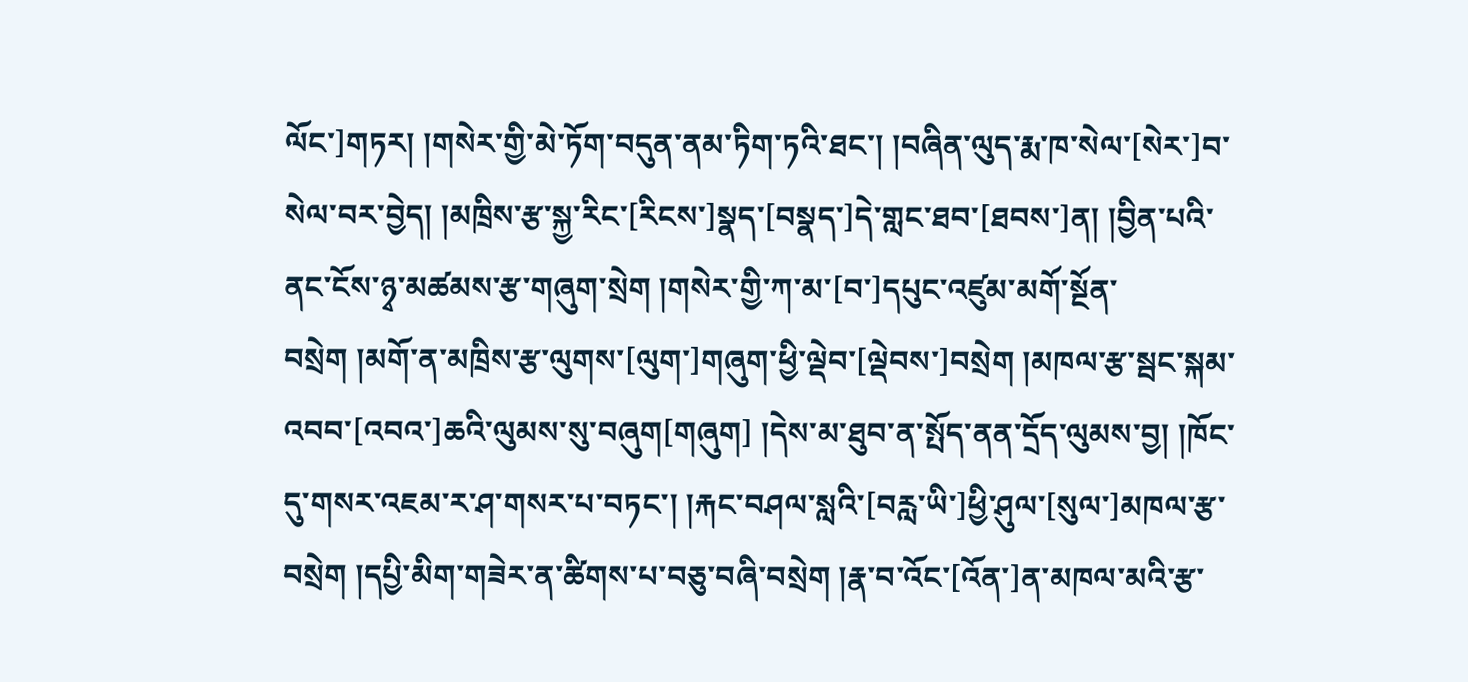ལོང་]གཏར། །གསེར་གྱི་མེ་ཏོག་བདུན་ནམ་ཏིག་ཏའི་ཐང་། །བཞིན་ལུད་རྨ་ཁ་སེལ་[སེར་]བ་སེལ་བར་བྱེད། །མཁྲིས་རྩ་སྐྱ་རིང་[རིངས་]སྣད་[བསྣད་]དེ་གླང་ཐབ་[ཐབས་]ན། །བྱིན་པའི་ནང་ངོས་ཉྭ་མཚམས་རྩ་གཞུག་སྲེག །གསེར་གྱི་ཀ་མ་[བ་]དཔུང་འཛུམ་མགོ་སྔོན་བསྲེག །མགོ་ན་མཁྲིས་རྩ་ལུགས་[ལུག་]གཞུག་ཕྱི་ལྡེབ་[ལྡེབས་]བསྲེག །མཁལ་རྩ་སྦང་སྐམ་འབབ་[འབའ་]ཆའི་ལུམས་སུ་བཞུག[གཞུག] །དེས་མ་ཐུབ་ན་སྤོད་ནན་དྲོད་ལུམས་བྱ། །ཁོང་དུ་གསར་འཇམ་ར་ཤ་གསར་པ་བཏང་། །རྐང་བཤལ་སླའི་[བརླ་ཡི་]ཕྱི་ཤུལ་[སུལ་]མཁལ་རྩ་བསྲེག །དཔྱི་མིག་གཟེར་ན་ཚིགས་པ་བཅུ་བཞི་བསྲེག །རྣ་བ་འོང་[འོན་]ན་མཁལ་མའི་རྩ་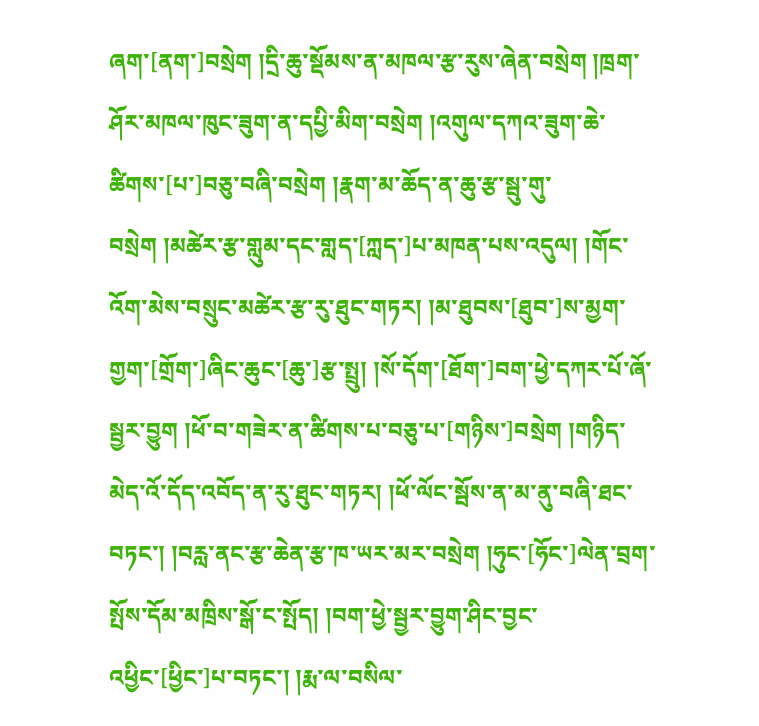ཞག་[ནག་]བསྲེག །དྲི་ཆུ་སྡོམས་ན་མཁལ་རྩ་རུས་ཞེན་བསྲེག །ཁྲག་ཤོར་མཁལ་ཁུང་ཟུག་ན་དཔྱི་མིག་བསྲེག །འགུལ་དཀའ་ཟུག་ཆེ་ཚིགས་[པ་]བཅུ་བཞི་བསྲེག །རྣག་མ་ཆོད་ན་ཆུ་རྩ་སྦུ་གུ་བསྲེག །མཚེར་རྩ་གླུམ་དང་གླད་[ཀླད་]པ་མཁན་པས་འདུལ། །གོང་འོག་མེས་བསྲུང་མཚེར་རྩ་རུ་ཐུང་གཏར། །མ་ཐུབས་[ཐུབ་]ས་མྱག་གྱག་[གྲོག་]ཞིང་ཆུང་[ཆུ་]རྩ་སྤྲུ། །སོ་དོག་[ཐོག་]བག་ཕྱེ་དཀར་པོ་ཞོ་སྦྱར་བྱུག །ཕོ་བ་གཟེར་ན་ཚིགས་པ་བཅུ་པ་[གཉིས་]བསྲེག །གཉིད་མེད་འོ་དོད་འབོད་ན་རུ་ཐུང་གཏར། །ཕོ་ལོང་སྦོས་ན་མ་ནུ་བཞི་ཐང་བཏང་། །བརླ་ནང་རྩ་ཆེན་རྩ་ཁ་ཡར་མར་བསྲེག །ཧུང་[ཧོང་]ལེན་བྲག་སྤོས་དོམ་མཁྲིས་སྒོ་ང་སྤོད། །བག་ཕྱེ་སྦྱར་བྱུག་ཤིང་བྱང་འཕྱིང་[ཕྱིང་]པ་བཏང་། །རྨ་ལ་བསིལ་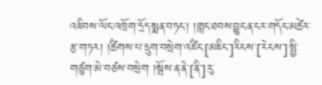འཇིབས་ལོང་འཁྲོག་དྲོད་སྨན་བཏང་། །གླང་ཐབས་བྱུང་ན་ངར་གདོང་མཚེར་རྩ་གཏར། །ཚིགས་པ་དྲུག་བསྲེག་འཛིང་[མཇིང་]རིངས་[རེངས་]སྤྱི་གཙུག་མེ་བཙས་བསྲེག །སྦོས་ན་ནེ་[ནི་]རུ་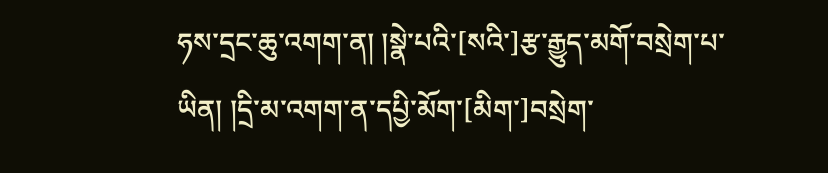ཧས་དྲང་ཆུ་འགག་ན། །སྣེ་པའི་[སའི་]རྩ་རྒྱུད་མགོ་བསྲེག་པ་ཡིན། །དྲི་མ་འགག་ན་དཔྱི་མོག་[མིག་]བསྲེག་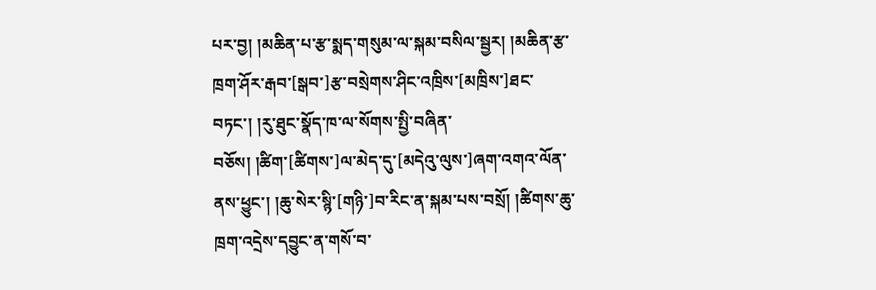པར་བྱ། །མཆིན་པ་རྩ་སྨད་གསུམ་ལ་སྐམ་བསིལ་སྦྱར། །མཆིན་རྩ་ཁྲག་ཤོར་རྒབ་[སྒབ་]རྩ་བསྲེགས་ཤིང་འཁྲིས་[མཁྲིས་]ཐང་བཏང་། །རུ་ཐུང་སྣོད་ཁ་ལ་སོགས་སྤྱི་བཞིན་བཅོས། །ཚིག་[ཚིགས་]ལ་མེད་དུ་[མདེའུ་ལུས་]ཞག་འགའ་ལོན་ནས་ཕྱུང་། །ཆུ་སེར་སྙི་[གཉི་]བ་རིང་ན་སྐམ་པས་བསྲོ། །ཚིགས་ཆུ་ཁྲག་འདྲེས་དབྱུང་ན་གསོ་བ་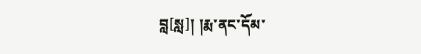བླ[སླ]། །རྨ་ནང་དོམ་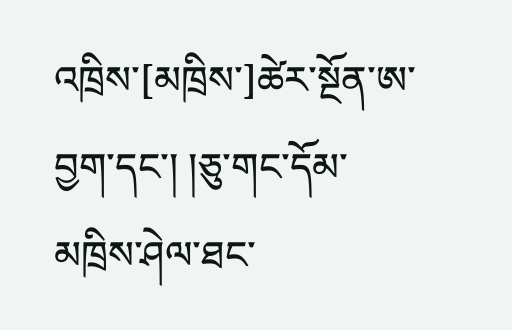འཁྲིས་[མཁྲིས་]ཚེར་སྔོན་ཨ་བྱག་དང་། །ཅུ་གང་དོམ་མཁྲིས་ཤེལ་ཐང་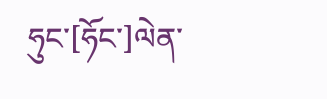ཧུང་[ཧོང་]ལེན་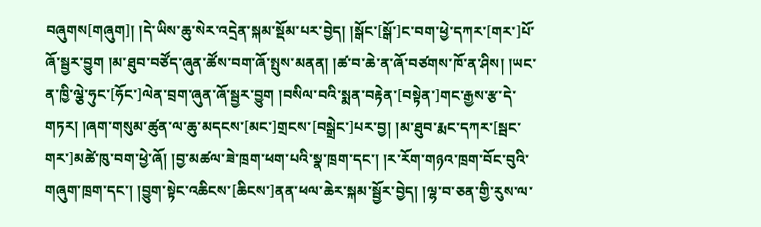བཞུགས[གཞུག]། །དེ་ཡིས་ཆུ་སེར་འདྲེན་སྐམ་སྡོམ་པར་བྱེད། །སྒོང་[སྒོ་]ང་བག་ཕྱེ་དཀར་[གར་]པོ་ཞོ་སྦྱར་བྱུག །མ་ཐུབ་བཙོད་ཞུན་ཚོས་བག་ཞོ་སྤུས་མནན། །ཚ་བ་ཆེ་ན་ཞོ་བཙགས་ཁོ་ན་ཤིས། །ཡང་ན་ཁྱི་ལྕེ་ཧུང་[ཧོང་]ལེན་བྲག་ཞུན་ཞོ་སྦྱར་བྱུག །བསིལ་བའི་སྨན་བརྟེན་[བསྟེན་]གང་རྒྱས་རྩ་དེ་གཏར། །ཞག་གསུམ་ཚུན་ལ་ཆུ་མདངས་[མང་]གྲངས་[བསྒྲེང་]པར་བྱ། །མ་ཐུབ་རྨང་དཀར་[སྦང་གར་]མཚེ་ཁུ་བག་ཕྱེ་ཞོ། །བྱ་མཚལ་ཟེ་ཁྲག་ཕག་པའི་སྣ་ཁྲག་དང་། །ར་རོག་གཉའ་ཁྲག་བོང་བུའི་གཞུག་ཁྲག་དང་། །བྱུག་སྟེང་འཆིངས་[ཆིངས་]ནན་ཕལ་ཆེར་སྐམ་སྦྱོར་བྱེད། །ལྷ་བ་ཅན་གྱི་རུས་ལ་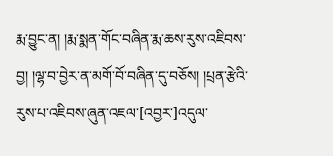རྨ་བྱུང་ན། །རྨ་སྨན་གོང་བཞིན་རྨ་ཆས་རུས་འཇིབས་བྱ། །ལྷ་བ་བྱེར་ན་མགོ་བོ་བཞིན་དུ་བཅོས། །པྲན་རྩེའི་རུས་པ་འཇིབས་ཞུན་འཇལ་[འབྱར་]འདུལ་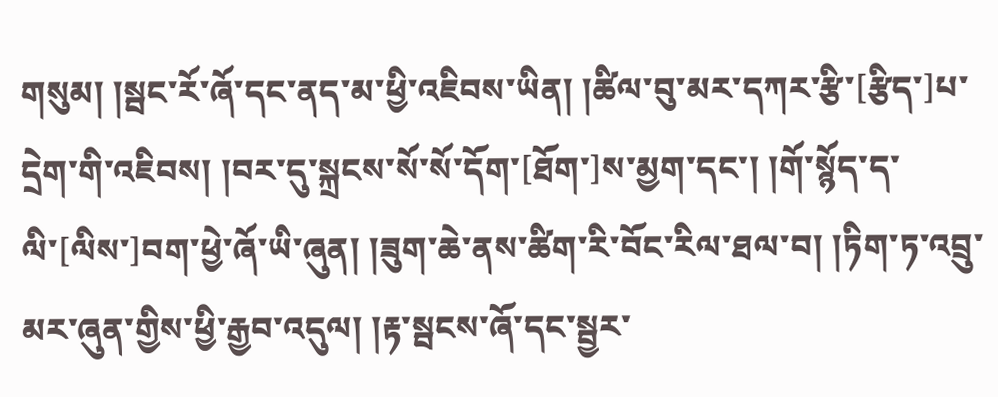གསུམ། །སྦང་རོ་ཞོ་དང་ནད་མ་ཕྱི་འཇིབས་ཡིན། །ཚིལ་བུ་མར་དཀར་རྩི་[རྩིད་]པ་དྲེག་གི་འཇིབས། །བར་དུ་སྐྲངས་སོ་སོ་དོག་[ཐོག་]ས་མྱག་དང་། །གོ་སྙོད་ད་ལི་[ལིས་]བག་ཕྱེ་ཞོ་ཡི་ཞུན། །ཟུག་ཆེ་ནས་ཚིག་རི་བོང་རིལ་ཐལ་བ། །ཏིག་ཏ་འབྲུ་མར་ཞུན་གྱིས་ཕྱི་རྒྱབ་འདུལ། །རྟ་སྦངས་ཞོ་དང་སྦྱར་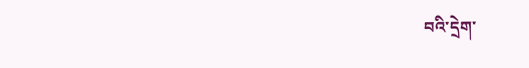བའི་དྲེག་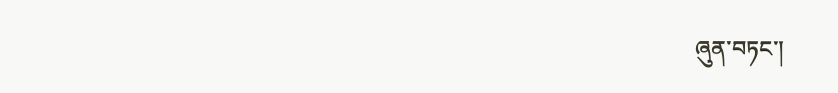ཞུན་བཏང་།